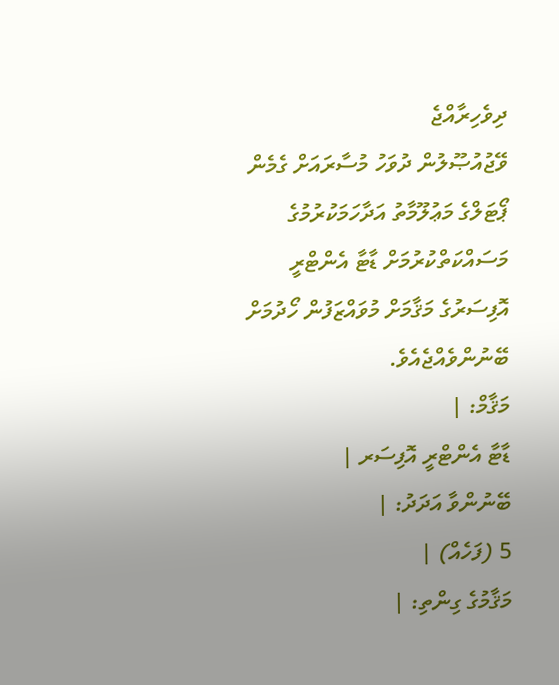ދިވެހިރާއްޖެ
ވޭޖުއުޞޫލުން ދުވަހު މުސާރައަށް ގެމެން ޕޯޓަލްގެ މަޢުލޫމާތު އަދާހަމަކުރުމުގެ މަސައްކަތްކުރުމަށް ޑާޓާ އެންޓްރީ އޮފިސަރުގެ މަޤާމަށް މުވައްޒަފުން ހޯދުމަށް ބޭނުންވެއްޖެއެވެ.
މަޤާމް: |
ޑާޓާ އެންޓްރީ އޮފިސަރ |
ބޭނުންވާ އަދަދު: |
5 (ފަހެއް) |
މަޤާމުގެ ގިންތި: |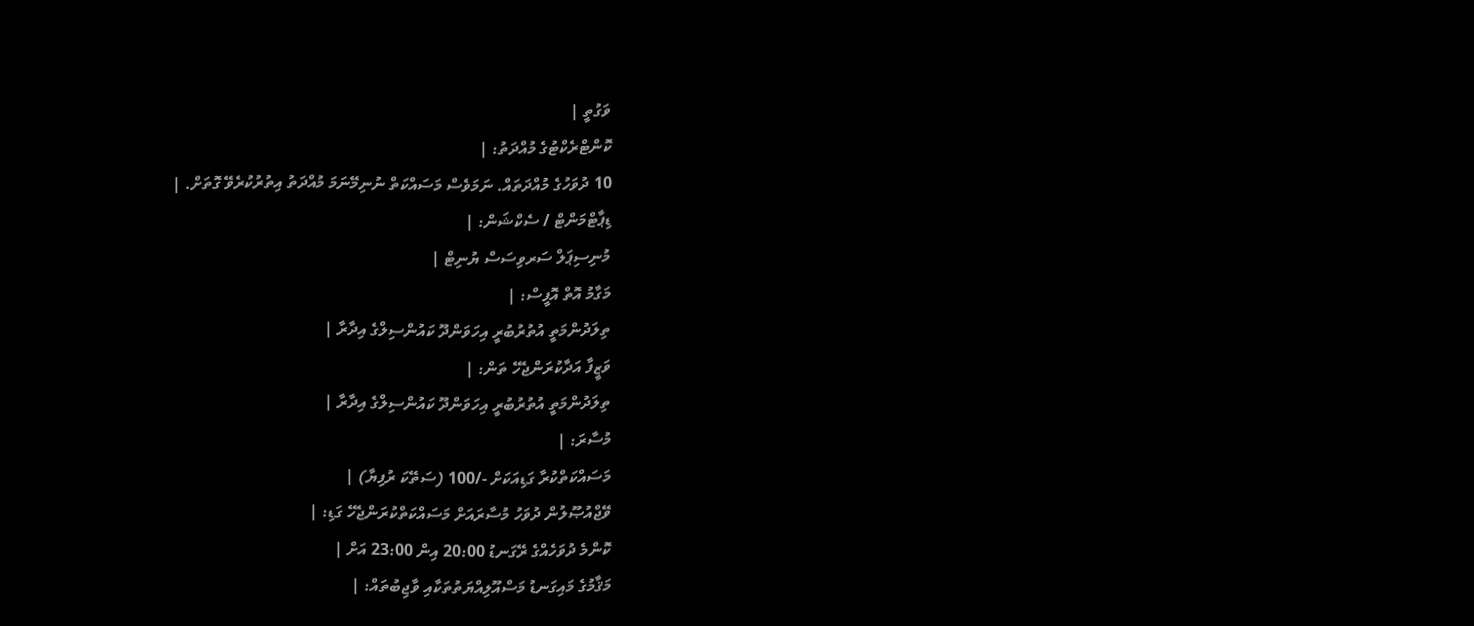ވަގުތީ |
ކޮންޓްރެކްޓުގެ މުއްދަތު: |
10 ދުވަހުގެ މުއްދަތައް. ނަމަވެސް މަސައްކަތް ނުނިމޭނަމަ މުއްދަތު އިތުރުކުރެވޭ ގޮތަށް. |
ޑިޕާޓްމަންޓް / ސެކްޝަން: |
މުނިސިޕަލް ސަރވިސަސް ޔުނިޓް |
މަގާމު އޮތް އޮފީސް: |
ތިލަދުންމަތީ އުތުރުބުރީ އިހަވަންދޫ ކައުންސިލްގެ އިދާރާ |
ވަޒީފާ އަދާކުރަންޖެހޭ ތަން: |
ތިލަދުންމަތީ އުތުރުބުރީ އިހަވަންދޫ ކައުންސިލްގެ އިދާރާ |
މުސާރަ: |
މަސައްކަތްކުރާ ގަޑިއަކަށް -/100 (ސަތޭކަ ރުފިޔާ) |
ވޭޖްއުޞޫލުން ދުވަހު މުސާރައަށް މަސައްކަތްކުރަންޖެހޭ ގަޑި: |
ކޮންމެ ދުވަހެއްގެ ރޭގަނޑު 20:00 އިން 23:00 އަށް |
މަޤާމުގެ މައިގަނޑު މަސްއޫލިއްޔަތުތަކާއި ވާޖިބުތައް: |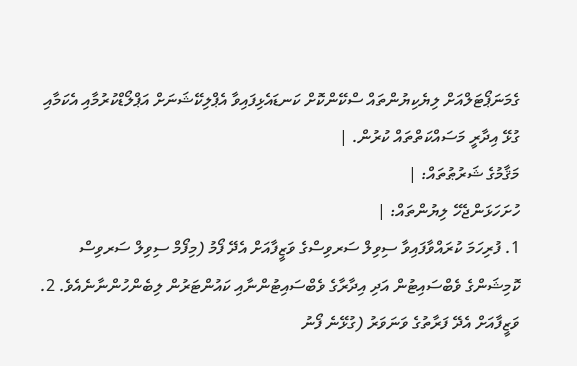ގެމަނަޕޯޓަލްއަށް ލިޔެކިޔުންތައް ސްކޭންކޮށް ކަނޑައެޅިފައިވާ އެޕްލިކޭޝަނަށް އަޕްލޯޑްކުރުމާއި އެކަމާއި ގުޅޭ އިދާރީ މަސައްކަތްތައް ކުރުން. |
މަޤާމުގެ ޝަރުޠުތައް: |
ހުށަހަޅަންޖެހޭ ލިޔުންތައް: |
1. ފުރިހަމަ ކުރައްވާފައިވާ ސިވިލް ސަރވިސްގެ ވަޒީފާއަށް އެދޭ ފޯމު (މިފޯމް ސިވިލް ސަރވިސް ކޮމިޝަންގެ ވެބްސައިޓުން އަދި އިދާރާގެ ވެބްސައިޓުންނާއި ކައުންޓަރުން ލިބެންހުންނާނެއެވެ. 2. ވަޒީފާއަށް އެދޭ ފަރާތުގެ ވަނަވަރު (ގުޅޭނެ ފޯނު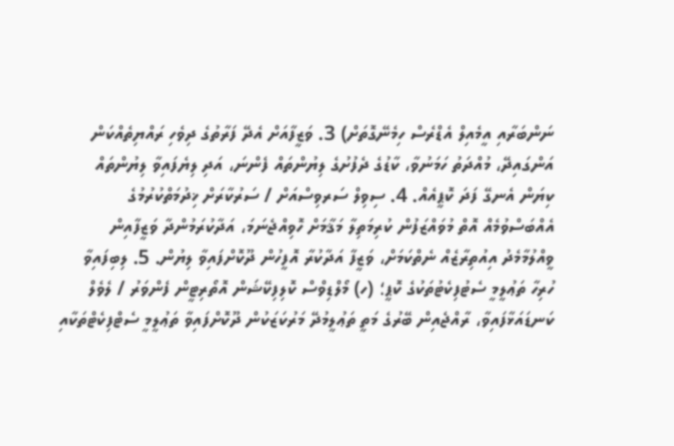ނަންބަރާއި އީމެއިލް އެޑްރެސް ހިމެނޭގޮތަށް) 3. ވަޒީފާއަށް އެދޭ ފަރާތުގެ ދިވެހި ރައްޔިތެއްކަން އަންގައިދޭ، މުއްދަތު ހަމަނުވާ، ކާޑުގެ ދެފުށުގެ ލިޔުންތައް ފެންނަ، އަދި ލިޔެފައިވާ ލިޔުންތައް ކިޔަން އެނގޭ ފަދަ ކޮޕީއެއް. 4. ސިވިލް ސަރވިސްއަށް / ސަރުކާރަށް ޚިދުމަތްކުރުމުގެ އެއްބަސްވުމެއް އޮތް މުވައްޒަފުން ކުރިމަތިލާ މަޤާމަށް ހޮވިއްޖެނަމަ، އަދާކުރަމުންދާ ވަޒީފާއިން ވީއްލުމާމެދު އިއުތިރާޒެއް ނެތްކަމަށް، ވަޒީފާ އަދާކުރާ އޮފީހުން ދޫކޮށްފައިވާ ލިޔުން. 5. ލިބިފައިވާ ހުރިހާ ތަޢުލީމީ ސެޓުފިކެޓުތަކުގެ ކޮޕީ؛ (ހ) މޯލްޑިވްސް ކޮލިފިކޭޝަން އޮތޯރިޓީން ފެންވަރު / ލެވެލް ކަނޑައަޅާފައިވާ، ރާއްޖެއިން ބޭރުގެ މަތީ ތަޢުލީމުދޭ މަރުކަޒަކުން ދޫކޮށްފައިވާ ތަޢުލީމީ ސެޓްފިކެޓްތަކާއި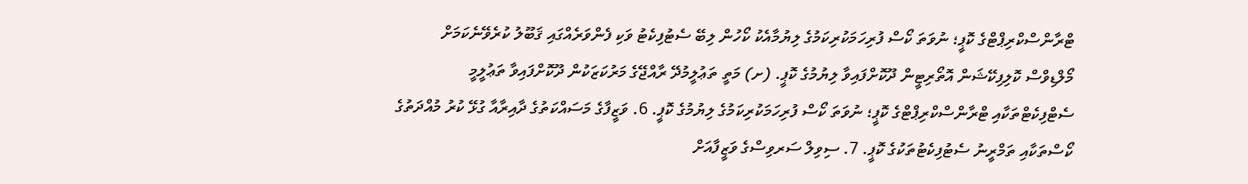ޓްރާންސްކްރިޕްޓްގެ ކޮޕީ؛ ނުވަތަ ކޯސް ފުރިހަމަކުރިކަމުގެ ލިޔުމާއެކު ކޯހުން ލިބޭ ސެޓުފިކެޓު ވަކި ފެންވަރެއްގައި ޤަބޫލު ކުރެވޭނެކަމަށް މޯލްޑިވްސް ކޮލިފިކޭޝަން އޮތޯރިޓީން ދޫކޮށްފައިވާ ލިޔުމުގެ ކޮޕީ. (ށ) މަތީ ތަޢުލީމުދޭ ރާއްޖޭގެ މަރުކަޒަކުން ދޫކޮށްފައިވާ ތަޢުލީމީ ސެޓްފިކެޓްތަކާއި ޓްރާންސްކްރިޕްޓްގެ ކޮޕީ؛ ނުވަތަ ކޯސް ފުރިހަމަކުރިކަމުގެ ލިޔުމުގެ ކޮޕީ. 6. ވަޒީފާގެ މަސައްކަތުގެ ދާއިރާއާ ގުޅޭ ކުރު މުއްދަތުގެ ކޯސްތަކާއި ތަމްރީނު ސެޓުފިކެޓުތަކުގެ ކޮޕީ. 7. ސިވިލް ސަރވިސްގެ ވަޒީފާއަށް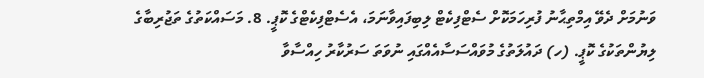ވަނުމަށް ދެވޭ އިމްތިޙާނު ފުރިހަމަކޮށް ސެޓްފިކެޓް ލިބިފައިވާނަމަ، އެސެޓްފިކެޓްގެ ކޮޕީ. 8. މަސައްކަތުގެ ތަޖުރިބާގެ ލިޔުންތަކުގެ ކޮޕީ. (ހ) ދައުލަތުގެ މުވައްސަސާއެއްގައި ނުވަތަ ސަރުކާރު ހިއްސާވާ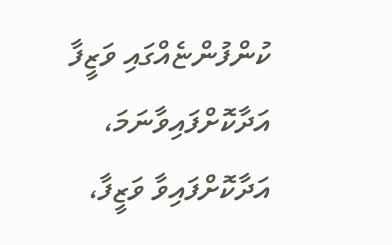ކުންފުންޏެއްގައި ވަޒީފާ އަދާކޮށްފައިވާނަމަ، އަދާކޮށްފައިވާ ވަޒީފާ،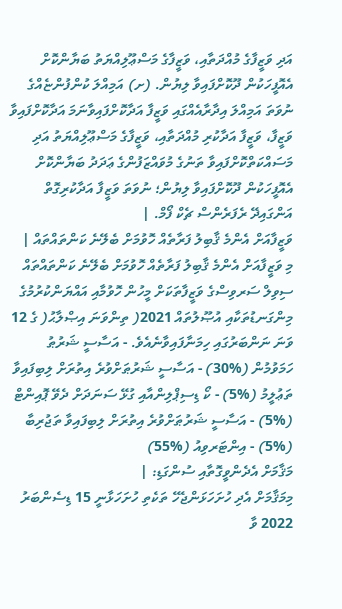އަދި ވަޒީފާގެ މުއްދަތާއި، ވަޒީފާގެ މަސްޢޫލިއްޔަތު ބަޔާންކޮށް އެއޮފީހަކުން ދޫކޮށްފައިވާ ލިޔުން. (ށ) އަމިއްލަ ކުންފުންޏެއްގެ ނުވަތަ އަމިއްލަ އިދާރާއެއްގައި ވަޒީފާ އަދާކޮށްފައިވާނަމަ އަދާކޮށްފައިވާ ވަޒީފާ، ވަޒީފާ އަދާކުރި މުއްދަތާއި، ވަޒީފާގެ މަސްޢޫލިއްޔަތު އަދި މަސައްކަތްކޮށްފައިވާ ތަނުގެ މުވައްޒަފުންގެ ޢަދަދު ބަޔާންކޮށް އެއޮފީހަކުން ދޫކޮށްފައިވާ ލިޔުން؛ ނުވަތަ ވަޒީފާ އަދާކުރިގޮތް އަންގައިދޭ ރެފަރެންސް ޗެކް ފޯމް. |
ވަޒީފާއަށް އެންމެ ޤާބިލު ފަރާތެއް ހޮވުމަށް ބެލޭނެ ކަންތައްތައް |
މި ވަޒީފާއަށް އެންމެ ޤާބިލު ފަރާތެއް ހޮވުމަށް ބެލޭނެ ކަންތައްތައް ސިވިލް ސަރވިސްގެ ވަޒީފާތަކަށް މީހުން ހޮވުމާއި އައްޔަންކުރުމުގެ މިންގަނޑުތަކާއި އުޞޫލުތައް 2021( ތިންވަނަ އިޞްލާޙު( ގެ 12 ވަނަ ނަންބަރުގައި ހިމަނާފައިވާނެއެވެ. - އަސާސީ ޝަރުޠު ހަމަވުމުން (%30) - އަސާސީ ޝަރުޠަށްވުރެ އިތުރަށް ލިބިފައިވާ ތަޢުލީމު (%5) - ކޯ ޑިސިޕްލިންއާއި ގުޅޭ ސަނަދަށް ދެވޭ ޕޮއިންޓް (%5) - އަސާސީ ޝަރުޠަށްވުރެ އިތުރަށް ލިބިފައިވާ ތަޖުރިބާ (%5) - އިންޓަރވިއު (%55)
މަޤާމަށް އެދެންވީގޮތާއި ސުންގަޑި: |
މިމަޤާމަށް އެދި ހުށަހަޅަންޖެހޭ ތަކެތި ހުށަހަޅާނީ 15 ޑިސެންބަރު 2022 ވާ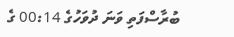ބުރާސްފަތި ވަނަ ދުވަހުގެ 00:14 ގެ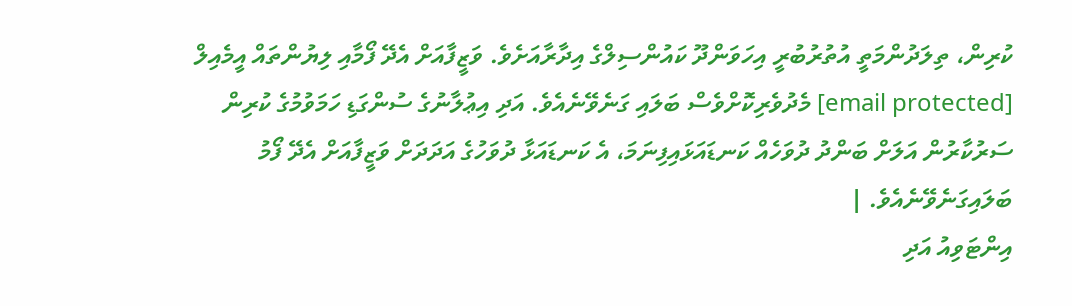ކުރިން، ތިލަދުންމަތީ އުތުރުބުރީ އިހަވަންދޫ ކައުންސިލްގެ އިދާރާއަށެވެ. ވަޒީފާއަށް އެދޭ ފޯމާއި ލިޔުންތައް އީމެއިލް [email protected] މެދުވެރިކޮށްވެސް ބަލައި ގަނެވޭނެއެވެ. އަދި އިޢުލާނުގެ ސުންގަޑި ހަމަވުމުގެ ކުރިން ސަރުކާރުން އަލަށް ބަންދު ދުވަހެއް ކަނޑައަޅައިފިނަމަ، އެ ކަނޑައަޅާ ދުވަހުގެ އަދަދަށް ވަޒީފާއަށް އެދޭ ފޯމު ބަލައިގަނެވޭނެއެވެ. |
އިންޓަވިއު އަދި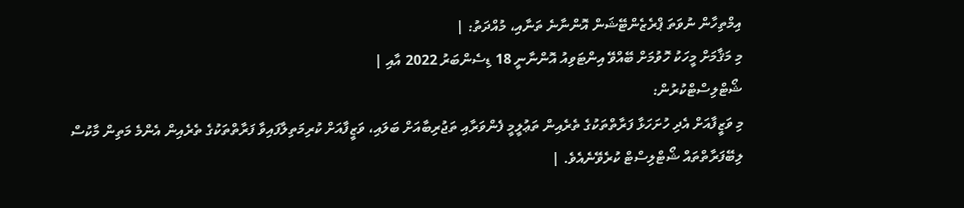އިމްތިހާން ނުވަތަ ޕްރެޒެންޓޭޝަން އޮންނާނެ ތަނާއި، މުއްދަތު: |
މި މަޤާމަށް މީހަކު ހޮވުމަށް ބޭއްވޭ އިންޓަވިއު އޮންނާނީ 18 ޑިސެންބަރު 2022 އާއި |
ޝޯޓްލިސްޓްކުރުން:
މި ވަޒީފާއަށް އެދި ހުށަހަޅާ ފަރާތްތަކުގެ ތެރެއިން ތަޢުލީމީ ފެންވަރާއި ތަޖުރިބާއަށް ބަލައި، ވަޒީފާއަށް ކުރިމަތިލާފައިވާ ފަރާތްތަކުގެ ތެރެއިން އެންމެ މަތިން މާކުސް ލިބޭފަރާތްތައް ޝޯޓްލިސްޓް ކުރެވޭނެއެވެ. |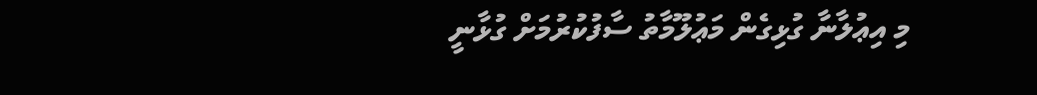މި އިޢުލާނާ ގުޅިގެން މަޢުލޫމާތު ސާފުކުރުމަށް ގުޅާނީ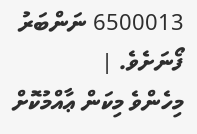6500013 ނަންބަރު ފޯނަށެވެ. |
މިހެންވެ މިކަން ޢާއްމުކޮށް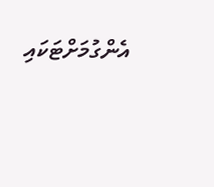އެންގުމަށްޓަކައި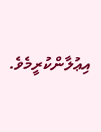އިޢުލާންކުރީމެވެ.